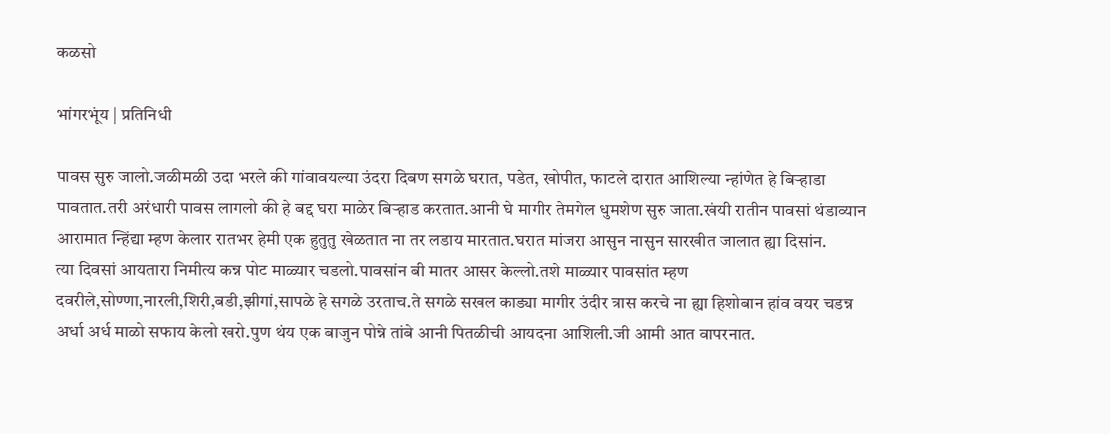कळसो

भांगरभूंय | प्रतिनिधी

पावस सुरु जालो.जळीमळी उदा भरले की गांवावयल्या उंदरा दिबण सगळे घरात, पडेत, खोपीत, फाटले दारात आशिल्या न्हांणेत हे बिऱ्हाडा पावतात.तरी अरंधारी पावस लागलो की हे बद्द घरा माळेर बिऱ्हाड करतात.आनी घे मागीर तेमगेल धुमशेण सुरु जाता.खंयी रातीन पावसां थंडाव्यान आरामात न्हिंद्या म्हण केलार रातभर हेमी एक हुतुतु खेळतात ना तर लडाय मारतात.घरात मांजरा आसुन नासुन सारखीत जालात ह्या दिसांन.
त्या दिवसां आयतारा निमीत्य कन्न पोट माळ्यार चडलो.पावसांन बी मातर आसर केल्लो.तशे माळ्यार पावसांत म्हण दवरीले,सोण्णा,नारली,शिरी,बडी,झीगां,सापळे हे सगळे उरताच.ते सगळे सखल काड्या मागीर उंदीर त्रास करचे ना ह्या हिशोबान हांव वयर चडन्न अर्धा अर्ध माळो सफाय केलो खरो.पुण थंय एक बाजुन पोन्ने तांबे आनी पितळीची आयदना आशिली.जी आमी आत वापरनात.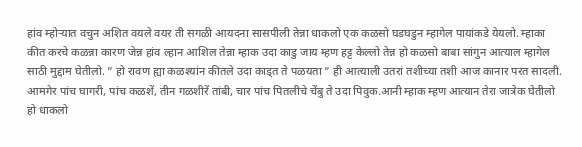हांव म्होऱ्यात वचुन अशित वयले वयर ती सगळी आयदना सासपीली तेन्ना धाकलो एक कळसो घडघडुन म्हागेल पायांकडे येयलो. म्हाका कीत करचे कळन्ना कारण जेन्न हांव ल्हान आशिल तेन्ना म्हाक उदा काडु जाय म्हण हट्ट केल्लो तेन्न हो कळसो बाबा सांगुन आत्याल म्हागेल साठी मुद्दाम घेतीलो. ” हो रावण ह्या कळश्यांन कीतले उदा काड्त ते पळयता ” ही आत्याली उतरां तशीच्या तशी आज कानार परत सादली.
आमगेर पांच घागरी, पांच कळशें, तीन गळशीरें तांबी, चार पांच पितलीचे चेंबु ते उदा पिवुक.आनी म्हाक म्हण आत्यान तेरा जात्रेक घेतीलो हो धाकलो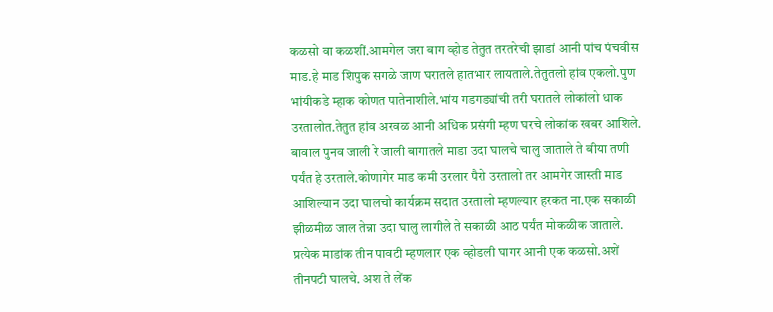कळसो वा कळशीं.आमगेल जरा बाग व्होड तेतुत तरतरेची झाडां आनी पांच पंचवीस माड.हे माड शिपुक सगळे जाण घरातले हातभार लायताले.तेतुतलो हांव एकलो.पुण भांयीकडे म्हाक कोणत पातेनाशीले.भांय गडगड्यांची तरी घरातले लोकांलो धाक उरतालोत.तेतुत हांव अरवळ आनी अधिक प्रसंगी म्हण घरचे लोकांक खबर आशिले.
बावाल पुनव जाली रे जाली बागातले माडा उदा घालचे चालु जाताले ते बीया तणी पर्यंत हे उरताले.कोणागेर माड कमी उरलार पैरो उरतालो तर आमगेर जास्ती माड आशिल्यान उदा घालचो कार्यक्रम सदात उरतालो म्हणल्यार हरकत ना.एक सकाळी झीळमीळ जाल तेन्ना उदा घालु लागीले ते सकाळी आठ पर्यंत मोकळीक जाताले. प्रत्येक माडांक तीन पावटी म्हणलार एक व्होडली घागर आनी एक कळसो.अशें तीनपटी घालचे. अश ते लेंक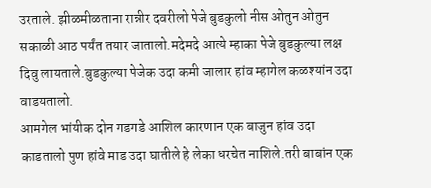उरताले. झीळमीळताना रान्नीर दवरीलो पेजे बुडकुलो नीस ओतुन ओतुन सकाळी आठ पर्यंत तयार जातालो.मदेमदे आत्ये म्हाका पेजे बुडकुल्या लक्ष दिवु लायताले.बुडकुल्या पेजेक उदा कमी जालार हांव म्हागेल कळश्यांन उदा वाडयतालो.
आमगेल भांयीक दोन गडगडे आशिल कारणान एक बाजुन हांव उदा काडतालो पुण हांवे माड उदा घातीले हे लेका धरचेत नाशिले.तरी बाबांन एक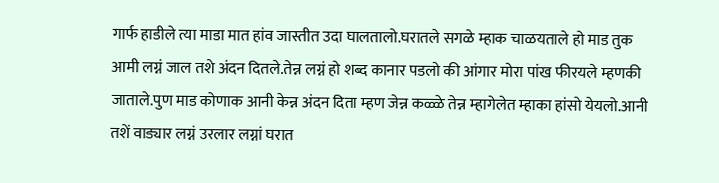गार्फ हाडीले त्या माडा मात हांव जास्तीत उदा घालतालो.घरातले सगळे म्हाक चाळयताले हो माड तुक आमी लग्नं जाल तशे अंदन दितले.तेन्न लग्नं हो शब्द कानार पडलो की आंगार मोरा पांख फीरयले म्हणकी जाताले.पुण माड कोणाक आनी केन्न अंदन दिता म्हण जेन्न कळ्ळे तेन्न म्हागेलेत म्हाका हांसो येयलो.आनी तशें वाड्यार लग्नं उरलार लग्नां घरात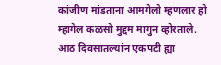कांजीण मांडताना आमगेलो म्हणलार हो म्हागेल कळसो मुद्दम मागुन व्होरताले.
आठ दिवसातल्यांन एकपटी ह्या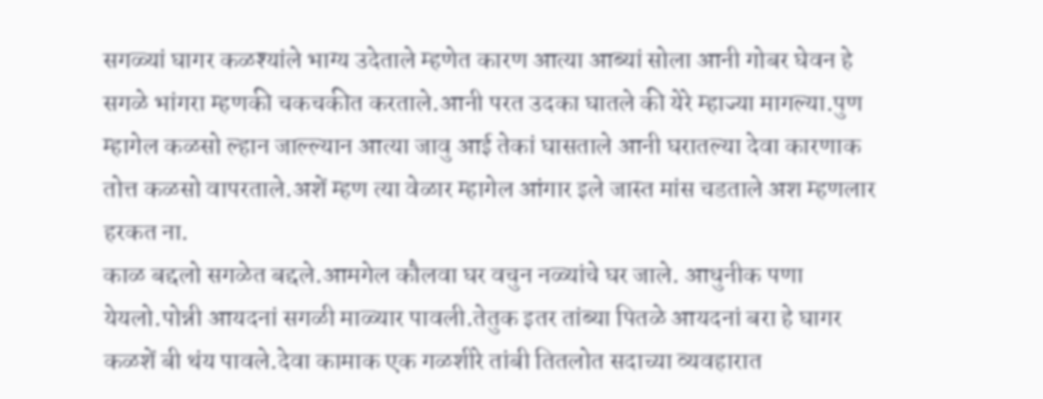सगळ्यां घागर कळश्यांले भाग्य उदेताले म्हणेत कारण आत्या आब्यां सोला आनी गोबर घेवन हे सगळे भांगरा म्हणकी चकचकीत करताले.आनी परत उदका घातले की येरे म्हाज्या मागल्या.पुण म्हागेल कळसो ल्हान जाल्ल्यान आत्या जावु आई तेकां घासताले आनी घरातल्या देवा कारणाक तोत्त कळसो वापरताले.अशें म्हण त्या वेळार म्हागेल आंगार इले जास्त मांस चडताले अश म्हणलार हरकत ना.
काळ बद्दलो सगळेत बद्दले.आमगेल कौलवा घर वचुन नळ्यांचे घर जाले. आधुनीक पणा येयलो.पोन्नी आयदनां सगळी माळ्यार पावली.तेतुक इतर तांब्या पितळे आयदनां बरा हे घागर कळशें बी थंय पावले.देवा कामाक एक गळशीरे तांबी तितलोत सदाच्या व्यवहारात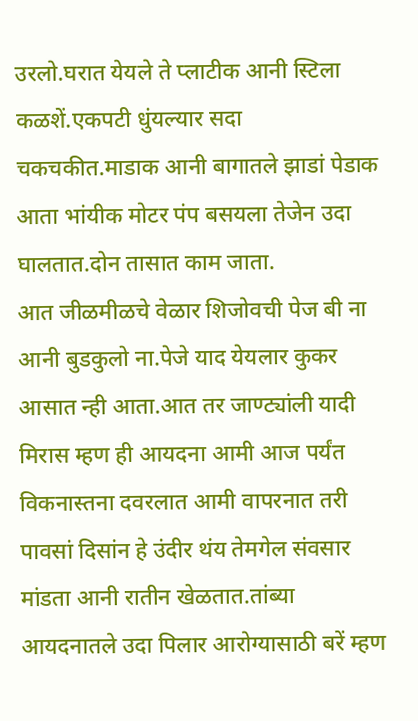उरलो.घरात येयले ते प्लाटीक आनी स्टिला कळशें.एकपटी धुंयल्यार सदा चकचकीत.माडाक आनी बागातले झाडां पेडाक आता भांयीक मोटर पंप बसयला तेजेन उदा घालतात.दोन तासात काम जाता.
आत जीळमीळचे वेळार शिजोवची पेज बी ना आनी बुडकुलो ना.पेजे याद येयलार कुकर आसात न्ही आता.आत तर जाण्ट्यांली यादी मिरास म्हण ही आयदना आमी आज पर्यंत विकनास्तना दवरलात आमी वापरनात तरी पावसां दिसांन हे उंदीर थंय तेमगेल संवसार मांडता आनी रातीन खेळतात.तांब्या आयदनातले उदा पिलार आरोग्यासाठी बरें म्हण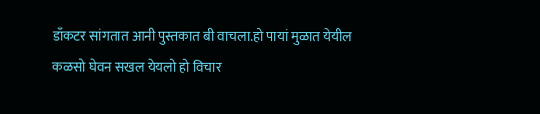डाँकटर सांगतात आनी पुस्तकात बी वाचला.हो पायां मुळात येयील कळसो घेवन सखल येयलो हो विचार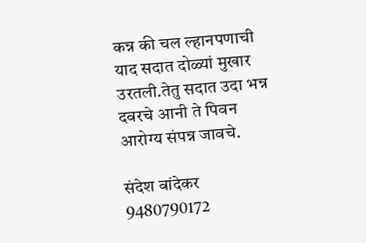कन्न की चल ल्हानपणाची याद सदात दोळ्यां मुखार उरतली.तेतु सदात उदा भन्न दवरचे आनी ते पिवन आरोग्य संपन्न जावचे.

संदेश बांदेकर
9480790172